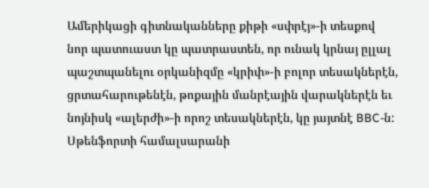Ամերիկացի գիտնականները քիթի «սփրէյ»-ի տեսքով նոր պատուաստ կը պատրաստեն, որ ունակ կրնայ ըլլալ պաշտպանելու օրկանիզմը «կրիփ»-ի բոլոր տեսակներէն, ցրտահարութենէն, թոքային մանրէային վարակներէն եւ նոյնիսկ «ալերժի»-ի որոշ տեսակներէն, կը յայտնէ BBC-ն:
Սթենֆորտի համալսարանի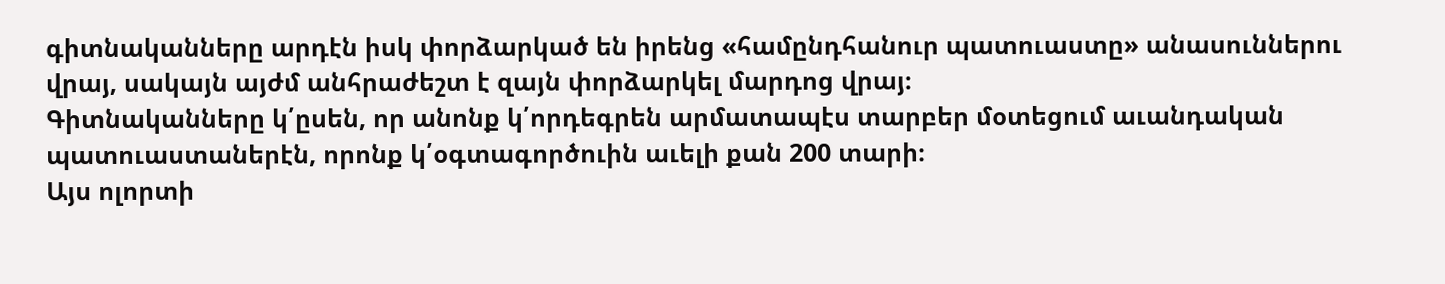գիտնականները արդէն իսկ փորձարկած են իրենց «համընդհանուր պատուաստը» անասուններու վրայ, սակայն այժմ անհրաժեշտ է զայն փորձարկել մարդոց վրայ։
Գիտնականները կ՛ըսեն, որ անոնք կ՛որդեգրեն արմատապէս տարբեր մօտեցում աւանդական պատուաստաներէն, որոնք կ՛օգտագործուին աւելի քան 200 տարի։
Այս ոլորտի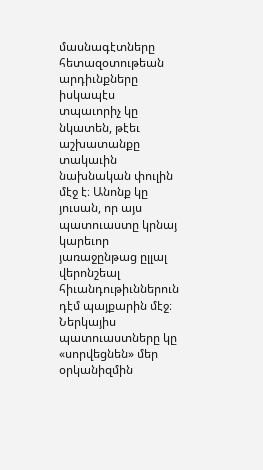մասնագէտները հետազօտութեան արդիւնքները իսկապէս տպաւորիչ կը նկատեն, թէեւ աշխատանքը տակաւին նախնական փուլին մէջ է։ Անոնք կը յուսան, որ այս պատուաստը կրնայ կարեւոր յառաջընթաց ըլլալ վերոնշեալ հիւանդութիւններուն դէմ պայքարին մէջ։
Ներկայիս պատուաստները կը «սորվեցնեն» մեր օրկանիզմին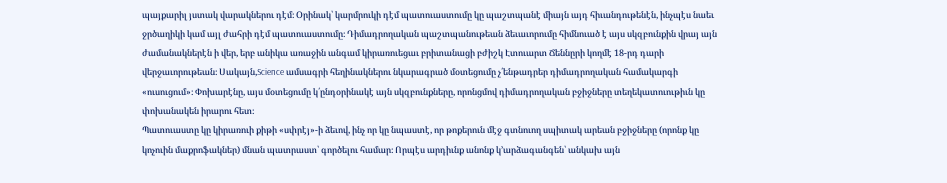պայքարիլ յստակ վարակներու դէմ։ Օրինակ՝ կարմրուկի դէմ պատուաստումը կը պաշտպանէ միայն այդ հիւանդութենէն, ինչպէս նաեւ ջրծաղիկի կամ այլ ժահրի դէմ պատուաստումը։ Դիմադրողական պաշտպանութեան ձեւաւորումը հիմնուած է այս սկզբունքին վրայ այն ժամանակներէն ի վեր, երբ անիկա առաջին անգամ կիրառուեցաւ բրիտանացի բժիշկ Էտուարտ Ճեննըրի կողմէ 18-րդ դարի վերջաւորութեան։ Սակայն,Science ամսագրի հեղինակներու նկարագրած մօտեցումը չ՛ենթադրեր դիմադրողական համակարգի «ուսուցում»։ Փոխարէնը, այս մօտեցումը կ՛ընդօրինակէ այն սկզբունքները, որոնցմով դիմադրողական բջիջները տեղեկատուութիւն կը փոխանակեն իրարու հետ։
Պատուաստը կը կիրառուի քիթի «սփրէյ»-ի ձեւով, ինչ որ կը նպաստէ, որ թոքերուն մէջ գտնուող սպիտակ արեան բջիջները (որոնք կը կոչուին մաքրոֆակներ) մնան պատրաստ՝ գործելու համար։ Որպէս արդիւնք անոնք կ’արձագանգեն՝ անկախ այն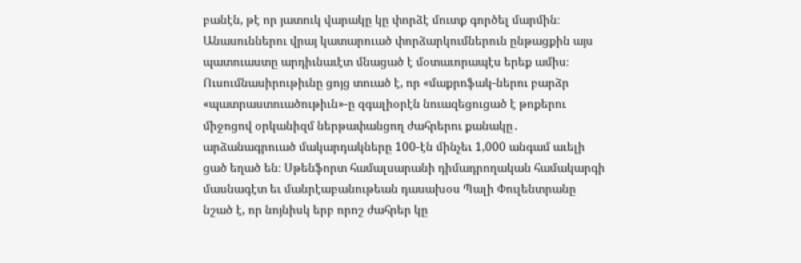բանէն, թէ որ յատուկ վարակը կը փորձէ մուտք գործել մարմին։
Անասուններու վրայ կատարուած փորձարկումներուն ընթացքին այս պատուաստը արդիւնաւէտ մնացած է մօտաւորապէս երեք ամիս։ Ուսումնասիրութիւնը ցոյց տուած է, որ «մաքրոֆակ-ներու բարձր «պատրաստուածութիւն»-ը զգալիօրէն նուազեցուցած է թոքերու միջոցով օրկանիզմ ներթափանցող ժահրերու քանակը․ արձանագրուած մակարդակները 100-էն մինչեւ 1,000 անգամ աւելի ցած եղած են։ Սթենֆորտ համալսարանի դիմադրողական համակարգի մասնագէտ եւ մանրէաբանութեան դասախօս Պալի Փուլենտրանը նշած է, որ նոյնիսկ երբ որոշ ժահրեր կը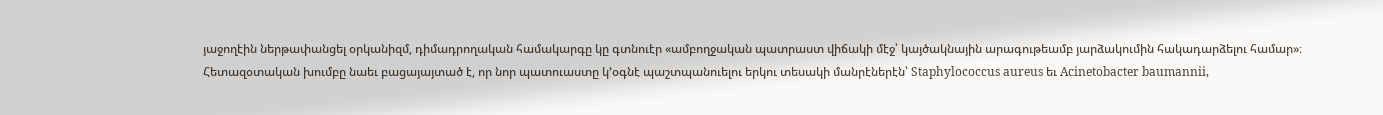յաջողէին ներթափանցել օրկանիզմ, դիմադրողական համակարգը կը գտնուէր «ամբողջական պատրաստ վիճակի մէջ՝ կայծակնային արագութեամբ յարձակումին հակադարձելու համար»։
Հետազօտական խումբը նաեւ բացայայտած է, որ նոր պատուաստը կ՚օգնէ պաշտպանուելու երկու տեսակի մանրէներէն՝ Staphylococcus aureus եւ Acinetobacter baumannii,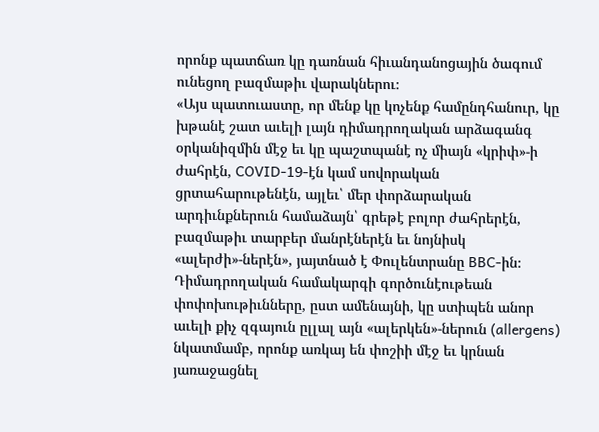որոնք պատճառ կը դառնան հիւանդանոցային ծագում ունեցող բազմաթիւ վարակներու։
«Այս պատուաստը, որ մենք կը կոչենք համընդհանուր, կը խթանէ շատ աւելի լայն դիմադրողական արձագանգ օրկանիզմին մէջ եւ կը պաշտպանէ ոչ միայն «կրիփ»-ի ժահրէն, COVID-19-էն կամ սովորական ցրտահարութենէն, այլեւ՝ մեր փորձարական արդիւնքներուն համաձայն՝ գրեթէ բոլոր ժահրերէն, բազմաթիւ տարբեր մանրէներէն եւ նոյնիսկ «ալերժի»-ներէն», յայտնած է Փուլենտրանը BBC-ին։
Դիմադրողական համակարգի գործունէութեան փոփոխութիւնները, ըստ ամենայնի, կը ստիպեն անոր աւելի քիչ զգայուն ըլլալ այն «ալերկեն»-ներուն (allergens) նկատմամբ, որոնք առկայ են փոշիի մէջ եւ կրնան յառաջացնել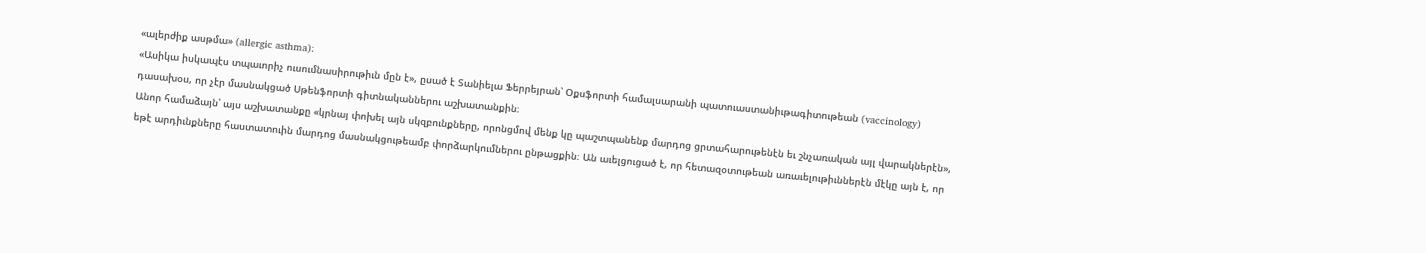«ալերժիք ասթմա» (allergic asthma)։
«Ասիկա իսկապէս տպաւորիչ ուսումնասիրութիւն մըն է», ըսած է Տանիելա Ֆերրեյրան՝ Օքսֆորտի համալսարանի պատուաստանիւթագիտութեան (vaccinology) դասախօս, որ չէր մասնակցած Սթենֆորտի գիտնականներու աշխատանքին։
Անոր համաձայն՝ այս աշխատանքը «կրնայ փոխել այն սկզբունքները, որոնցմով մենք կը պաշտպանենք մարդոց ցրտահարութենէն եւ շնչառական այլ վարակներէն», եթէ արդիւնքները հաստատուին մարդոց մասնակցութեամբ փորձարկումներու ընթացքին։ Ան աւելցուցած է, որ հետազօտութեան առաւելութիւններէն մէկը այն է, որ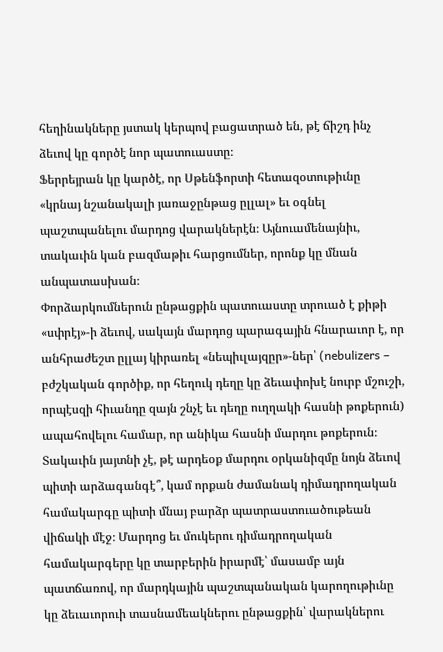հեղինակները յստակ կերպով բացատրած են, թէ ճիշդ ինչ ձեւով կը գործէ նոր պատուաստը։
Ֆերրեյրան կը կարծէ, որ Սթենֆորտի հետազօտութիւնը «կրնայ նշանակալի յառաջընթաց ըլլալ» եւ օգնել պաշտպանելու մարդոց վարակներէն։ Այնուամենայնիւ, տակաւին կան բազմաթիւ հարցումներ, որոնք կը մնան անպատասխան։
Փորձարկումներուն ընթացքին պատուաստը տրուած է քիթի «սփրէյ»-ի ձեւով, սակայն մարդոց պարագային հնարաւոր է, որ անհրաժեշտ ըլլայ կիրառել «նեպիւլայզըր»-ներ՝ (nebulizers – բժշկական գործիք, որ հեղուկ դեղը կը ձեւափոխէ նուրբ մշուշի, որպէսզի հիւանդը զայն շնչէ եւ դեղը ուղղակի հասնի թոքերուն) ապահովելու համար, որ անիկա հասնի մարդու թոքերուն։
Տակաւին յայտնի չէ, թէ արդեօք մարդու օրկանիզմը նոյն ձեւով պիտի արձագանգէ՞, կամ որքան ժամանակ դիմադրողական համակարգը պիտի մնայ բարձր պատրաստուածութեան վիճակի մէջ։ Մարդոց եւ մուկերու դիմադրողական համակարգերը կը տարբերին իրարմէ՝ մասամբ այն պատճառով, որ մարդկային պաշտպանական կարողութիւնը կը ձեւաւորուի տասնամեակներու ընթացքին՝ վարակներու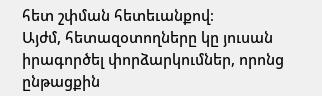հետ շփման հետեւանքով։
Այժմ, հետազօտողները կը յուսան իրագործել փորձարկումներ, որոնց ընթացքին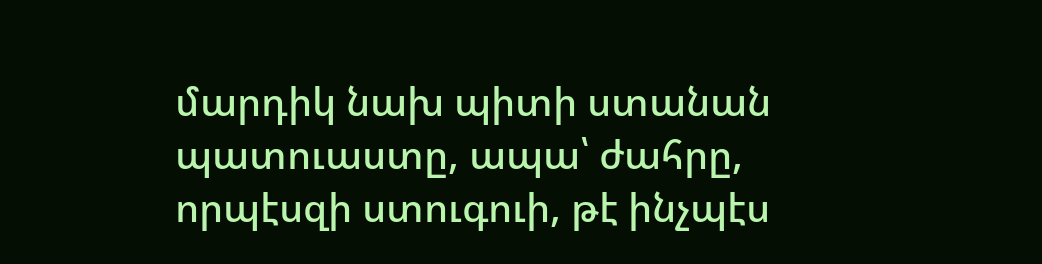մարդիկ նախ պիտի ստանան պատուաստը, ապա՝ ժահրը, որպէսզի ստուգուի, թէ ինչպէս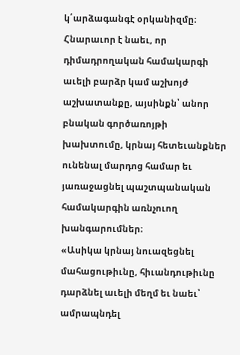կ՛արձագանգէ օրկանիզմը։ Հնարաւոր է նաեւ, որ դիմադրողական համակարգի աւելի բարձր կամ աշխոյժ աշխատանքը, այսինքն՝ անոր բնական գործառոյթի խախտումը, կրնայ հետեւանքներ ունենալ մարդոց համար եւ յառաջացնել պաշտպանական համակարգին առնչուող խանգարումներ։
«Ասիկա կրնայ նուազեցնել մահացութիւնը, հիւանդութիւնը դարձնել աւելի մեղմ եւ նաեւ՝ ամրապնդել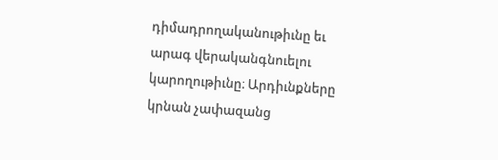դիմադրողականութիւնը եւ արագ վերականգնուելու կարողութիւնը։ Արդիւնքները կրնան չափազանց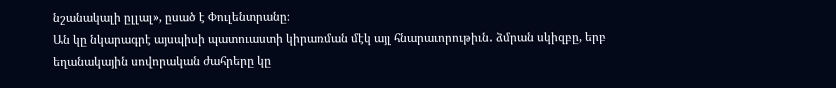նշանակալի ըլլալ», ըսած է Փուլենտրանը։
Ան կը նկարագրէ այսպիսի պատուաստի կիրառման մէկ այլ հնարաւորութիւն․ ձմրան սկիզբը, երբ եղանակային սովորական ժահրերը կը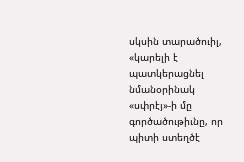սկսին տարածուիլ, «կարելի է պատկերացնել նմանօրինակ «սփրէյ»-ի մը գործածութիւնը, որ պիտի ստեղծէ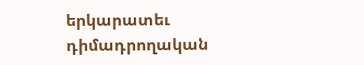երկարատեւ դիմադրողական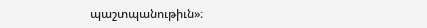պաշտպանութիւն»։